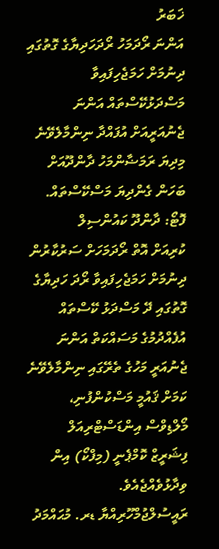ޚަބަރު
އަންނަ ރޯދަމަހު ރޯދަހަދިޔާގެ ގޮތުގައި ދިނުމަށް ހަމަޖެހިފައިވާ މަސްދަޅުކޭސްތައް އަންނަ ޖެނުއަރީއަށް އުފައްދާ ނިންމާލެވޭނެ
މިދިޔަ ރަމަޟާންމަހު ދާންދޫއަށް ބަހަން ގެންދިޔަ މަސްކޭސްތައް. ފޮޓޯ: ދާންދޫ ކައުންސިލް
ކުރިއަށް އޮތް ރޯދަމަހަށް ސަރުކާރުން ދިނުމަށް ހަމަޖެހިފައިވާ ރޯދަ ހަދިޔާގެ ގޮތުގައި ދޭ މަސްދަޅު ކޭސްތައް އުފެއްދުމުގެ މަސައްކަތް އަންނަ ޖެނުއަރީ މަހުގެ ތެރޭގައި ނިންމާލެވޭނެ ކަމަށް ޤައުމީ މަސްކުންފުނި، މޯލްޑިވްސް އިންޑަސްޓްރިއަލް ފިޝަރީޒް ކޮމްޕެނީ (މިފްކޯ) އިން ވިދާޅުވެއްޖެއެވެ.
ރައީސުލްޖުމްހޫރިއްޔާ ޑރ. މުޙައްމަދު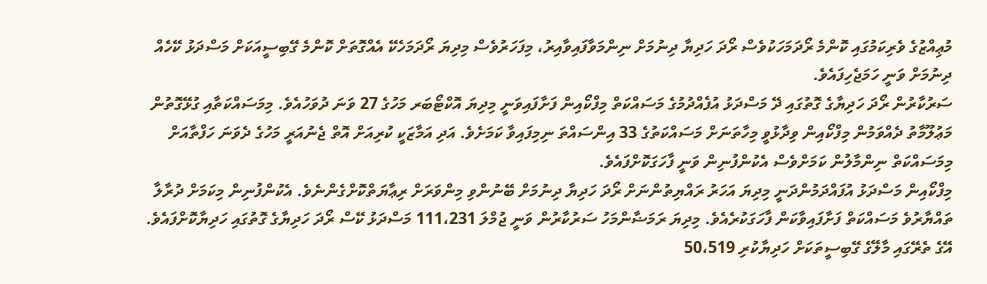މުޢިއްޒުގެ ވެރިކަމުގައި ކޮންމެ ރޯދަމަހަކުވެސް ރޯދަ ހަދިޔާ ދިނުމަށް ނިންމަވާފައިވާއިރު، މިފަހަރުވެސް މިދިޔަ ރޯދަމަހެކޭ އެއްގޮތަށް ކޮންމެ ގޭބިސީއަކަށް މަސްދަޅު ކޭހެއް ދިނުމަށް ވަނީ ހަމަޖެހިފައެވެ.
ސަރުކާރުން ރޯދަ ހަދިޔާގެ ގޮތުގައި ދޭ މަސްދަޅު އުފެއްދުމުގެ މަސައްކަތް މިފްކޯއިން ފަށާފައިވަނީ މިދިޔަ އޮކްޓޯބަރ މަހުގެ 27 ވަނަ ދުވަހުއެވެ. މިމަސައްކަތާއި ގުޅޭގޮތުން މަޢުލޫމާތު ދެއްވަމުން މިފްކޯއިން ވިދާޅުވީ މިހާތަނަށް މަސައްކަތުގެ 33 އިންސައްތަ ނިމިފައިވާ ކަމަށެވެ. އަދި އަމާޒަކީ ކުރިއަށް އޮތް ޖެނުއަރީ މަހުގެ ދެވަނަ ހަފްތާއަށް މިމަސައްކަތް ނިންމާލުން ކަމަށްވެސް އެކުންފުނިން ވަނީ ފާހަގަކޮށްފައެވެ.
މިފްކޯއިން މަސްދަޅު އުފައްދަމުންދަނީ މިދިޔަ އަހަރު ރައްޔިތުންނަށް ރޯދަ ހަދިޔާ ދިނުމަށް ބޭނުންވި މިންވަރަށް ރިޢާޔަތްކޮށްގެންނެވެ. އެކުންފުނިން މިކަމަށް ދުރާލާ ތައްޔާރުވެ މަސައްކަތް ފަށާފައިވާކަން ފާހަގަކުރެއެވެ. މިދިޔަ ރަމަޟާންމަހު ސަރުކާރުން ވަނީ ޖުމްލަ 111،231 މަސްދަޅު ކޭސް ރޯދަ ހަދިޔާގެ ގޮތުގައި ހަދިޔާކޮށްފައެވެ. އޭގެ ތެރޭގައި މާލޭގެ ގޭބިސީތަކަށް ހަދިޔާކުރި 50،519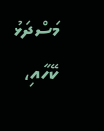މަސްދަޅު ކޭހާއި،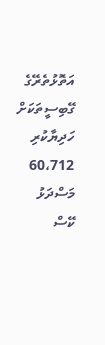އަތޮޅުތެރޭގެ ގޭބިސީތަކަށް ހަދިޔާކުރި 60،712 މަސްދަޅު ކޭސް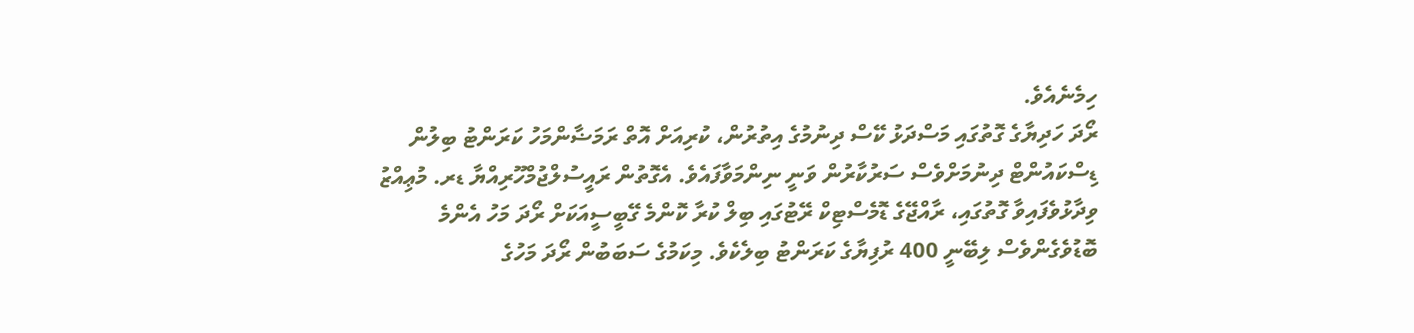ހިމެނެއެވެ.
ރޯދަ ހަދިޔާގެ ގޮތުގައި މަސްދަޅު ކޭސް ދިނުމުގެ އިތުރުން، ކުރިއަށް އޮތް ރަމަޟާންމަހު ކަރަންޓު ބިލުން ޑިސްކައުންޓް ދިނުމަށްވެސް ސަރުކާރުން ވަނީ ނިންމަވާފައެވެ. އެގޮތުން ރައީސުލްޖުމްހޫރިއްޔާ ޑރ. މުޢިއްޒު ވިދާޅުވެފައިވާ ގޮތުގައި، ރާއްޖޭގެ ޑޮމެސްޓިކް ރޭޓުގައި ބިލް ކުރާ ކޮންމެ ގޭބީސީއަކަށް ރޯދަ މަހު އެންމެ ބޮޑުވެގެންވެސް ލިބޭނީ 400 ރުފިޔާގެ ކަރަންޓު ބިލެކެވެ. މިކަމުގެ ސަބަބުން ރޯދަ މަހުގެ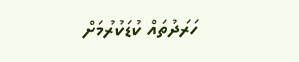ހަރަދުތައް ކުޑަކުރުމަށް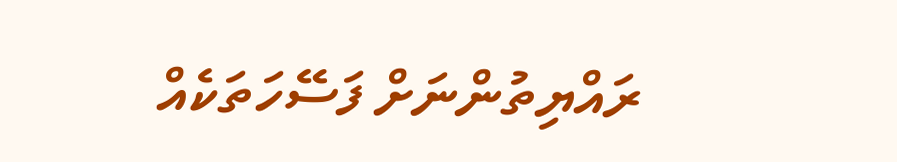ރައްޔިތުންނަށް ފަސޭހަތަކެއް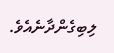ލިބިގެންދާނެއެވެ.